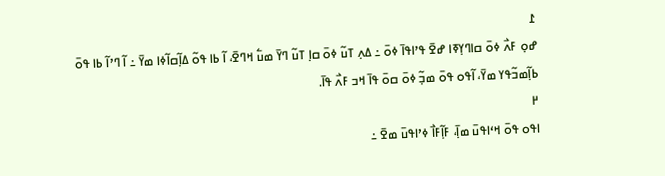߁
ߝߋ߲ ߓߍ߯ ߦߋ߫ ߛߊߣߌ߲ߧߊ ߝߐ߫ ߟߴߊߟߊ߫ ߦߋ߫ ߸ ߡߍ߲ ߠߎ߬ ߦߋ߫ ߛߊ߲ ߠߎ߬ ߣߌ߫ ߘߎ߱ ߞߣߐ߫، ߊ߬ ߕߊ ߟߋ߬ ߡߊ߲߬ߛߊ߬ߦߊ ߘߌ߫ ߸ ߊ߬ ߣߴߊ߬ ߕߊ ߟߋ߫ ߕߊ߲߬ߘߏ߬ߟߌ ߘߌ߫، ߊ߬ߟߋ ߟߋ߫ ߘߏ߲߬ ߦߋ߫ ߛߋ߫ ߟߊ߫ ߞߏ ߓߍ߯ ߟߊ߫.
߂
ߊߟߋ ߟߋ߫ ߞߵߊߟߎ߫ ߘߊ߲߫، ߓߊ߲߬ߓߊ߯ ߦߴߊߟߎ߫ ߘߐ߫ ߸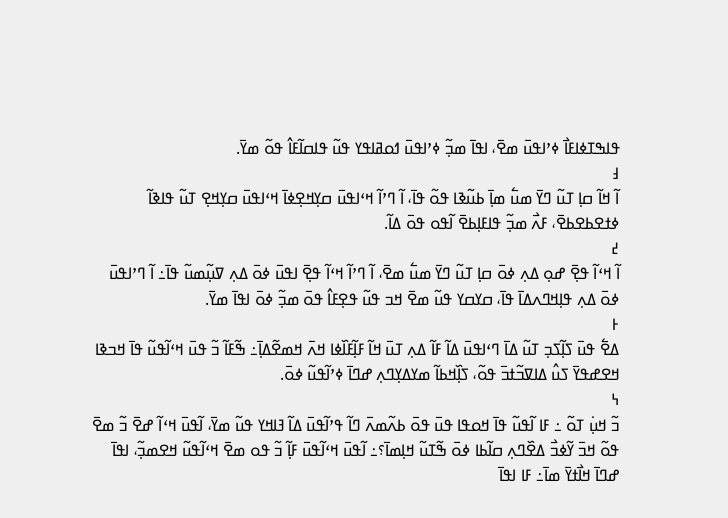ߟߊߒߠߦߊߓߊ߯ ߦߴߊߟߎ߫ ߘߐ߫، ߊߟߊ߫ ߘߏ߲߬ ߦߴߊߟߎ߫ ߗߋߥߊߟߌ ߟߎ߬ ߟߊߛߊ߬ߓߊ߮ ߟߋ߬ ߘߌ߫.
߃
ߊ߬ ߞߊ߬ ߛߊ߲ ߠߎ߬ ߣߌ߫ ߘߎ߱ ߘߊ߲߫ ߕߎ߬ߢߊ ߟߋ߬ ߟߊ߫، ߊ߬ ߣߴߊ߬ ߞߵߊߟߎ߫ ߛߌ߲ߞߐ߲ߦߊ߫ ߞߵߊߟߎ߫ ߛߌ߲ߞߐ߲ ߠߎ߬ ߟߊߢߊ߬ ߦߙߐߕߐߕߐ߫، ߓߍ߯ ߘߏ߲߬ ߟߊߓߊ߲ߕߐ߫ ߊ߬ߟߋ ߟߋ߫ ߡߊ߬.
߄
ߊ߬ ߞߵߊ߬ ߟߐ߲߫ ߝߋ߲ ߡߍ߲ ߦߋ߫ ߛߊ߲ ߠߎ߬ ߣߌ߫ ߘߎ߱ ߘߐ߫، ߊ߬ ߣߴߊ߬ ߞߵߊ߬ ߟߐ߲߫ ߊߟߎ߫ ߦߋ߫ ߡߍ߲ ߜߎ߲߬ߘߎ߬ ߟߊ߫߸ ߊ߬ ߣߴߊߟߎ߫ ߦߋ߫ ߡߍ߲ ߟߊ߲ߞߣߍߡߊ߫ ߟߊ߫، ߛߌߛߌ ߟߎ߬ ߘߐ߫ ߞߏ ߟߎ߬ ߟߐ߲ߓߊ߮ ߟߋ߫ ߘߏ߲߬ ߦߋ߫ ߊߟߊ߫ ߘߌ߫.
߅
ߡߐ߱ ߟߎ߫ ߖߊ߲߬ߖߏ߲ ߠߎ߬ ߡߊ߫ ߣߵߊߟߎ߫ ߡߊ߬ ߓߊ߬ ߡߍ߲ ߠߎ߫ ߞߊ߬ ߓߊ߲߬ߓߊ߰ߦߊ ߞߍ߫ ߞߘߐ߬ߡߊ߲߫߸ ߒ߬ߓߊ߬ ߏ߬ ߟߎ߫ ߞߵߊ߬ߟߎ߬ ߟߊ߫ ߞߏߢߊ ߞߐߝߟߌ߫ ߖߎ߮ ߡߊߜߏ߬ߙߏ߫ ߟߋ߬، ߖߊ߲߰ߞߕߊ߬ ߘߌߡߌ߲ߣߍ߲ ߝߣߊ߫ ߦߴߊ߬ߟߎ߬ ߦߋ߫.
߆
ߏ߬ ߞߎ߲߭ ߠߋ߬ ߸ ߓߊ ߊ߬ߟߎ߬ ߟߊ߫ ߞߋߟߊ ߟߎ߫ ߟߋ߫ ߕߍ߬ߘߍ߫ ߣߊ߬ ߟߴߊ߬ߟߎ߫ ߡߊ߬ ߔߊߞߌ ߟߎ߬ ߘߌ߫، ߊ߬ߟߎ߫ ߞߵߊ߬ ߝߐ߫ ߏ߬ ߘߐ߫ ߟߋ߬ ߞߏ߫ ߌ߬ߦߏ߯ ߡߐ߰ߣߍ߲ ߛߊ߬ߕߊ ߦߋ߫ ߒ߬ߠߎ߬ ߞߊ߲ߘߊ߫؟߸ ߊ߬ߟߎ߫ ߞߵߊ߬ߟߎ߫ ߓߊ߲߬ ߏ߬ ߟߋ ߘߐ߫ ߞߵߊ߬ߟߎ߬ ߞߐߘߏ߲߬، ߊߟߊ߫ ߝߣߊ߫ ߞߊ߯ߙߌ߫ ߘߊ߫߸ ߓߊ ߊߟߊ߫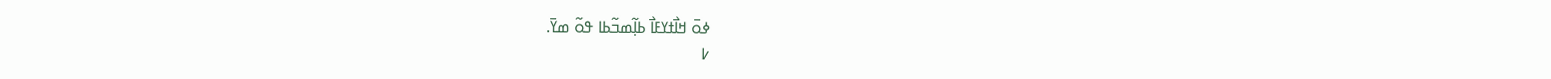ߦߋ߫ ߞߊ߯ߙߌߓߊ߯ ߕߊ߲߬ߘߏ߬ߕߊ ߟߋ߬ ߘߌ߫.
߇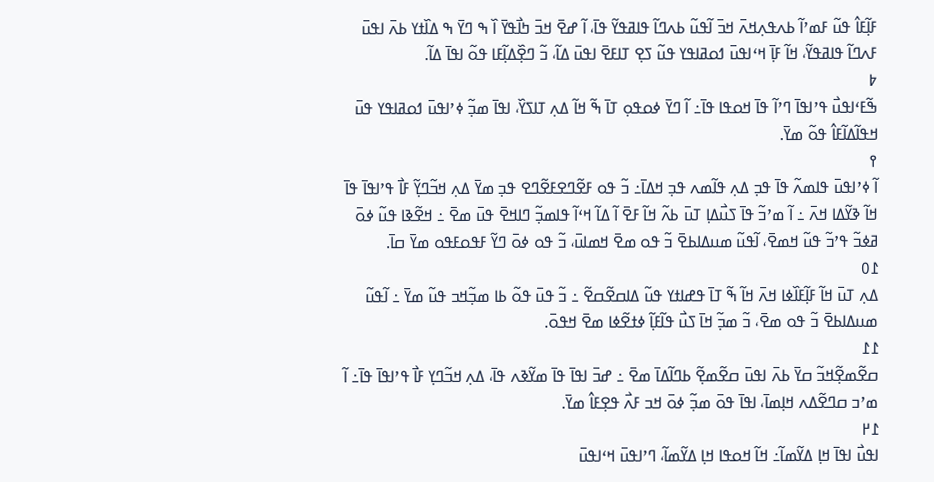ߓߊ߲߬ߓߊ߮ ߟߎ߬ ߓߘߴߊ߬ ߕߍߟߍ߲ߞߍ߫ ߞߏ߫ ߊ߬ߟߎ߬ ߕߍߣߊ߬ ߟߊߥߟߌ߬ ߟߊ߫، ߊ߬ ߝߐ߫ ߞߏ߫ ߤߊ߯ߟߌ߫ ߊ߰ ߒ ߣߌ߫ ߒ ߡߊ߰ߙߌ ߕߍ߫ ߊߟߎ߫ ߓߍߣߊ߬ ߟߊߥߟߌ߬، ߞߊ߬ ߓߊ߲߫ ߞߵߊߟߎ߫ ߗߋߥߊߟߌ ߟߎ߬ ߖߐ߲ ߠߊߓߐ߫ ߊߟߎ߫ ߡߊ߬، ߏ߬ ߣߐ߲߰ߡߊ߲߬ߓߊ ߟߋ߬ ߊߟߊ߫ ߡߊ߬.
߈
ߒ߬ߓߵߊߟߎ߯ ߟߴߊߟߊ߫ ߣߴߊ߬ ߟߊ߫ ߞߋߟߊ ߟߊ߫߸ ߊ߬ ߣߌ߫ ߦߋߟߋ߲ ߠߊ߫ ߒ߬ ߞߊ߬ ߡߍ߲ ߠߊߖߌ߰، ߊߟߊ߫ ߘߏ߲߬ ߦߴߊߟߎ߫ ߗߋߥߊߟߌ ߟߎ߫ ߞߟߊ߬ߡߊ߬ߓߊ߮ ߟߋ߬ ߘߌ߫.
߉
ߊ߬ ߦߴߊߟߎ߫ ߟߊߘߍ߬ ߟߊ߫ ߟߏ߲ ߡߍ߲ ߟߊ߬ߘߍ ߟߏ߲ ߞߡߊ߫߸ ߏ߬ ߟߋ ߓߐ߬ߣߐߓߐ߬ߣߐ ߟߏ߲ ߘߌ߫ ߡߍ߲ ߞߏ߬ߣߌ߲߬ ߓߊ߯ ߟߴߊߟߊ߫ ߟߊ߫ ߞߊ߬ ߢߌ߬ߡߊ ߞߍ߫ ߸ ߊ߬ ߘߴߏ߬ ߟߊ߫ ߖߎ߯ߡߊ߲ ߠߎ߫ ߕߍ߬ ߞߊ߬ ߓߐ߫ ߊ߬ ߡߊ߬ ߞߵߊ߬ ߟߊߘߏ߲߬ ߣߊߞߐ߫ ߟߎ߫ ߘߐ߫ ߸ ߞߐ߬ߢߊ ߟߎ߬ ߦߋ߫ ߥߦߏ߬ ߟߴߏ߬ ߟߎ߬ ߞߘߐ߫، ߊ߬ߟߎ߬ ߘߎߡߊߕߐ߫ ߏ߬ ߟߋ ߘߐ߫ ߞߘߊߎ߫، ߏ߬ ߟߋ ߦߋ߫ ߣߌ߬ ߓߟߋߓߟߋ ߘߌ߫ ߛߊ߫.
߁߀
ߡߍ߲ ߠߎ߫ ߞߊ߬ ߓߊ߲߬ߓߊ߰ߦߊ ߞߍ߫ ߞߊ߬ ߒ߬ ߠߊ߫ ߟߝߊߙߌ ߟߎ߬ ߡߊߛߐ߬ߛߐ߬ ߸ ߏ߬ ߟߎ߫ ߟߋ߬ ߕߊ ߘߏ߲߬ߞߏ ߟߎ߬ ߘߌ߫ ߸ ߊ߬ߟߎ߬ ߘߎߡߊߕߐ߫ ߏ߬ ߟߋ ߘߐ߫، ߏ߬ ߘߏ߲߬ ߞߊ߫ ߖߎ߯ ߟߊ߬ߓߊ߲߬ ߦߙߐ߬ߦߊ ߘߐ߫ ߞߟߋ߫.
߁߁
ߛߐ߬ߘߐ߲߬ߞߏ߬ ߛߌ߫ ߕߍ߫ ߊߟߎ߫ ߛߐ߬ߘߐ߲߬ ߕߣߊ߬ߡߊ߫ ߘߐ߫ ߸ ߝߏ߫ ߊߟߊ߫ ߟߊ߫ ߘߌ߬ߢߍ ߟߊ߫، ߡߍ߲ ߞߏ߬ߣߌ߲ ߓߊ߯ ߟߴߊߟߊ߫ ߟߊ߫߸ ߊ߬ ߘߴߏ ߛߣߐ߬ߡߍ ߞߊ߲ߘߊ߫، ߊߟߊ߫ ߟߋ߫ ߘߏ߲߬ ߦߋ߫ ߞߏ ߓߍ߯ ߟߐ߲ߓߊ߮ ߘߌ߫.
߁߂
ߊߟߎ߯ ߊߟߊ߫ ߞߊ߲ ߡߌ߬ߘߊ߬߸ ߞߊ߬ ߞߋߟߊ ߞߊ߲ ߡߌ߬ߘߊ߬، ߣߴߊߟߎ߫ ߞߵߊߟߎ߫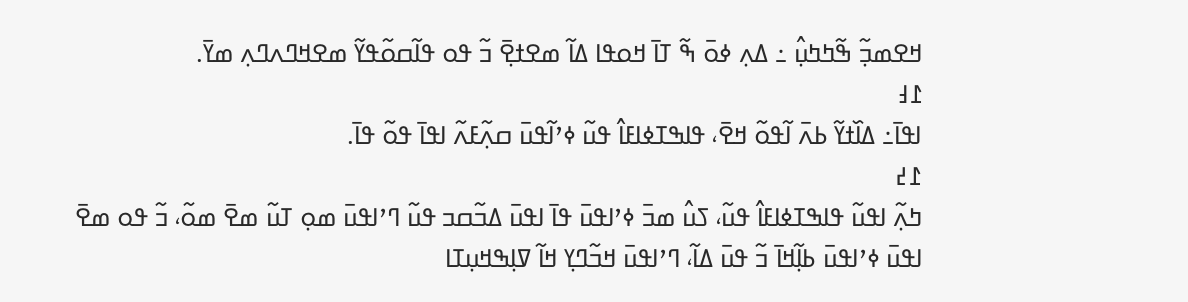ߞߐߘߏ߲߬ ߒ߬ߤߤߎ߲߮ ߸ ߡߍ߲ ߦߋ߫ ߒ߬ ߠߊ߫ ߞߋߟߊ ߡߊ߬ ߘߐߙߐ߲߫ ߏ߬ ߟߋ ߟߊ߬ߛߋ߬ߟߌ߬ ߘߐߞߣߍߣߍ߲ ߘߌ߫.
߁߃
ߊߟߊ߫߸ ߡߊ߰ߙߌ߬ ߕߍ߫ ߊ߬ߟߋ߬ ߞߐ߫، ߟߊߒߠߦߊߓߊ߮ ߟߎ߬ ߦߴߊ߬ߟߎ߫ ߛߍ߲߬ߓߍ߬ ߊߟߊ߫ ߟߋ߬ ߟߊ߫.
߁߄
ߤߍ߲߬ ߊߟߎ߬ ߟߊߒߠߦߊߓߊ߮ ߟߎ߬، ߖߎ߮ ߘߏ߫ ߦߴߊߟߎ߫ ߟߊ߫ ߊߟߎ߫ ߡߏ߬ߛߏ ߟߎ߬ ߣߴߊߟߎ߫ ߘߋ߲ ߠߎ߬ ߘߐ߫ ߘߋ߬، ߏ߬ ߟߋ ߘߐ߫ ߊߟߎ߫ ߦߴߊߟߎ߫ ߕߊ߲߬ߞߊ߫ ߏ߬ ߟߎ߫ ߡߊ߬، ߣߴߊߟߎ߫ ߞߏ߬ߣߌ߲ ߞߊ߬ ߜߊ߲ߒߞߎ߲ߠߊ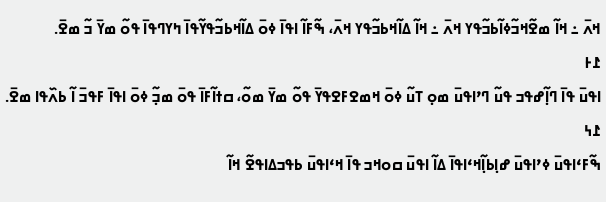ߞߍ߫ ߸ ߞߊ߬ ߘߐ߬ߞߏ߬ߦߊ߬ߕߏ߬ߟߌ ߞߍ߫ ߸ ߞߊ߬ ߡߊ߬ߞߕߏ߬ߟߌ ߞߍ߫، ߒ߬ߓߊ߬ ߊߟߊ߫ ߦߋ߫ ߡߊ߬ߞߕߏ߬ߟߌ߬ߟߊ߫ ߤߌߣߟߊ߫ ߟߋ߬ ߘߌ߫ ߏ߬ ߘߐ߫.
߁߅
ߊߟߎ߫ ߟߊ߫ ߣߊ߲߬ߝߟߏ ߟߎ߬ ߣߴߊߟߎ߫ ߘߋ߲ ߠߎ߬ ߦߋ߫ ߞߘߐߓߐߟߌ߫ ߟߋ߬ ߘߌ߫ ߘߋ߬، ߛߙߊ߬ߓߊ߫ ߟߋ߫ ߘߏ߲߬ ߦߋ߫ ߊߟߊ߫ ߓߟߏ߫ ߊ߬ ߕߍ߰ߟߊ ߘߐ߫.
߁߆
ߒ߬ߓߵߊߟߎ߫ ߦߴߊߟߎ߫ ߝߊ߲ߕߊ߲߬ߞߵߊߟߊ߫ ߡߊ߬ ߊߟߎ߫ ߛߋߞߏ ߟߊ߫ ߞߵߊߟߎ߫ ߕߟߏߡߊߟߐ߬ ߞߊ߬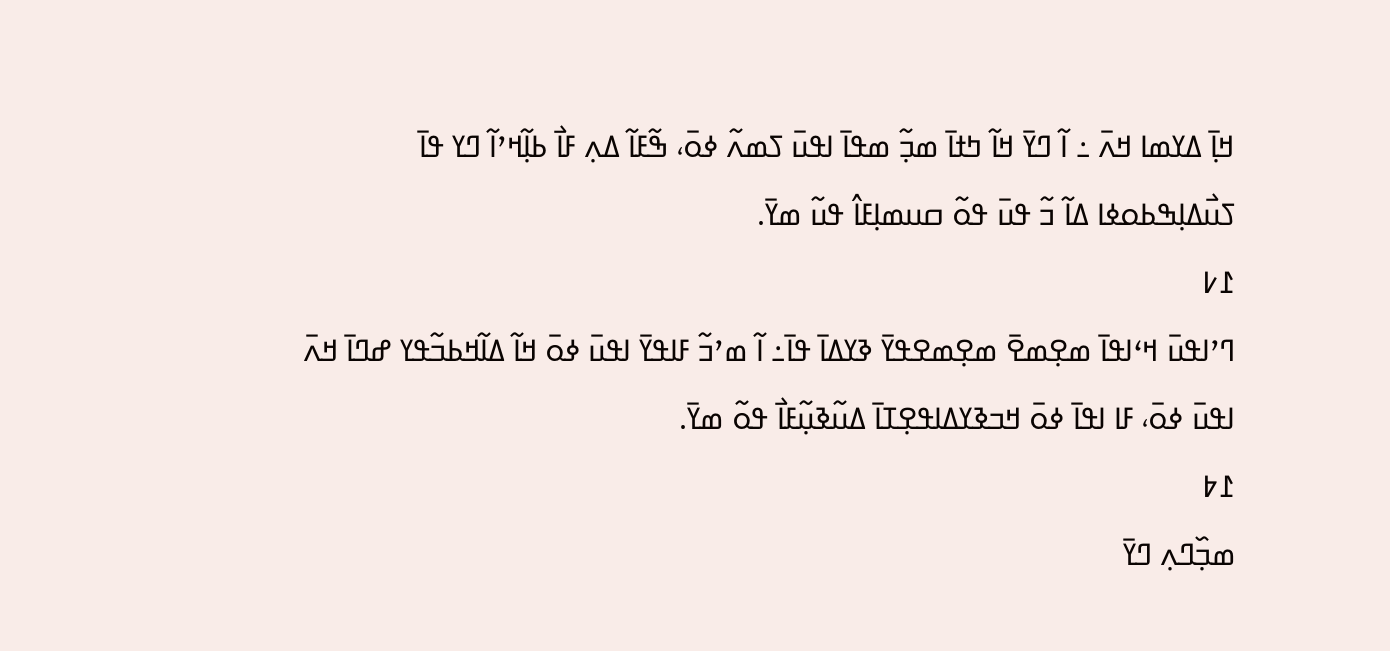ߞߊ߲߫ ߡߌߘߊ ߞߍ߫ ߸ ߊ߬ ߣߌ߫ ߞߊ߬ ߤߙߊ߫ ߘߏ߲߬ ߘߟߊ߫ ߊߟߎ߫ ߖߘߍ߬ ߦߋ߫، ߒ߬ߓߊ߬ ߡߍ߲ ߓߊ߯ ߕߊ߲߬ߞߴߊ߬ ߣߌ ߟߊ߫ ߖߎ߯ߡߊ߲ߒߕߋߦߊ ߡߊ߬ ߏ߬ ߟߎ߫ ߟߋ߬ ߛߎߘߊ߲ߓߊ߮ ߟߎ߬ ߘߌ߫.
߁߇
ߣߴߊߟߎ߫ ߞߵߊߟߊ߫ ߘߐ߲ߘߐ߫ ߘߐ߲ߘߐߟߌ߫ ߢߌߡߊ߫ ߟߊ߫߸ ߊ߬ ߘߴߏ߬ ߓߊߟߌ߫ ߊߟߎ߫ ߦߋ߫ ߞߊ߬ ߡߊ߬ߞߕߏ߬ߟߌ ߝߣߊ߫ ߞߍ߫ ߊߟߎ߫ ߦߋ߫، ߓߊ ߊߟߊ߫ ߦߋ߫ ߞߏߢߌߡߊߟߐ߲ߠߊ߫ ߡߎ߬ߢߎ߲߬ߓߊ߯ ߟߋ߬ ߘߌ߫.
߁߈
ߘߏ߲߰ߣߍ߲ ߣߌ߫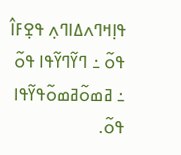ߟߊ߲ߞߣߍߡߊߣߍ߲ ߟߐ߲ߓߊ߮ ߟߋ߬ ߸ ߣߌ߬ߣߌ߬ߟߊ ߟߋ߬ ߸ ߥߘߋ߬ߥߘߋ߬ߟߌ߬ߟߊ ߟߋ߬.